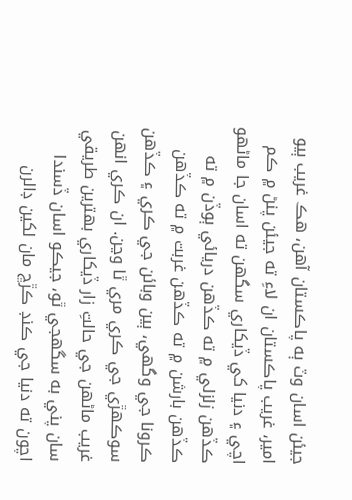جيئن اسان وٽ ٻه پاڪستان آهن، هڪ غريب ٻيو امير، غريب پاڪستان ان لاءِ ته جيئن پنڻ ۾ ڪم اچي ۽ دنيا کي ڏيکاري سگهن ته اسان جا ماڻهو ڪڏهن زلزلي ۾ ته ڪڏهن دريائي ٻوڏن ۾ ته ڪڏهن بارشن ۾ ته ڪڏهن غربت ۾ ته ڪڏهن ڪرونا جي وگهي، ٻين وبائن جي ڪري ۽ ڪڏهن سوڪهڙي جي ڪري مري ٿا وڃن. ان ڪري انهن غريب ماڻهن جي حالتِ زار ڏيکاري بهترين طريقي سان پني به سگهجي ٿو، جيڪو اسان ڏسندا اچون ته دنيا جي ڪنڊ ڪڙڇ مان لکين ڊالرن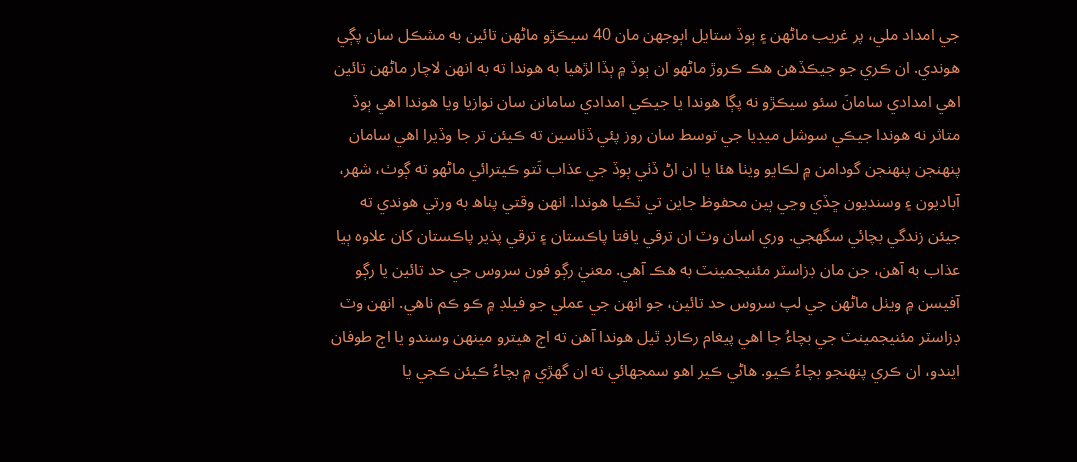جي امداد ملي، پر غريب ماڻهن ۽ ٻوڏ ستايل اٻوجهن مان 40 سيڪڙو ماڻهن تائين به مشڪل سان پڳي هوندي. ان ڪري جو جيڪڏهن هڪ ڪروڙ ماڻهو ان ٻوڏ ۾ ٻڏا لڙهيا به هوندا ته به انهن لاچار ماڻهن تائين اهي امدادي سامانَ سئو سيڪڙو نه پڳا هوندا يا جيڪي امدادي سامانن سان نوازيا ويا هوندا اهي ٻوڏ متاثر نه هوندا جيڪي سوشل ميڊيا جي توسط سان روز پئي ڏٺاسين ته ڪيئن تر جا وڏيرا اهي سامان پنهنجن پنهنجن گودامن ۾ لڪايو ويٺا هئا يا ان اڻ ڏٺي ٻوڏ جي عذاب تَتو ڪيترائي ماڻهو ته ڳوٺ، شهر، آباديون ۽ وسنديون ڇڏي وڃي ٻين محفوظ جاين تي ٽڪيا هوندا. انهن وقتي پناھ به ورتي هوندي ته جيئن زندگي بچائي سگهجي. وري اسان وٽ ان ترقي يافتا پاڪستان ۽ ترقي پذير پاڪستان کان علاوه ٻيا عذاب به آهن، جن مان ڊزاسٽر مئنيجمينٽ به هڪ آهي. معنيٰ رڳو فون سروس جي حد تائين يا رڳو آفيسن ۾ ويٺل ماڻهن جي لپ سروس حد تائين، جو انهن جي عملي جو فيلڊ ۾ ڪو ڪم ناهي. انهن وٽ ڊزاسٽر مئنيجمينٽ جي بچاءُ جا اهي پيغام رڪارڊ ٿيل هوندا آهن ته اڄ هيترو مينهن وسندو يا اڄ طوفان ايندو، ان ڪري پنهنجو بچاءُ ڪيو. هاڻي ڪير اهو سمجهائي ته ان گهڙي ۾ بچاءُ ڪيئن ڪجي يا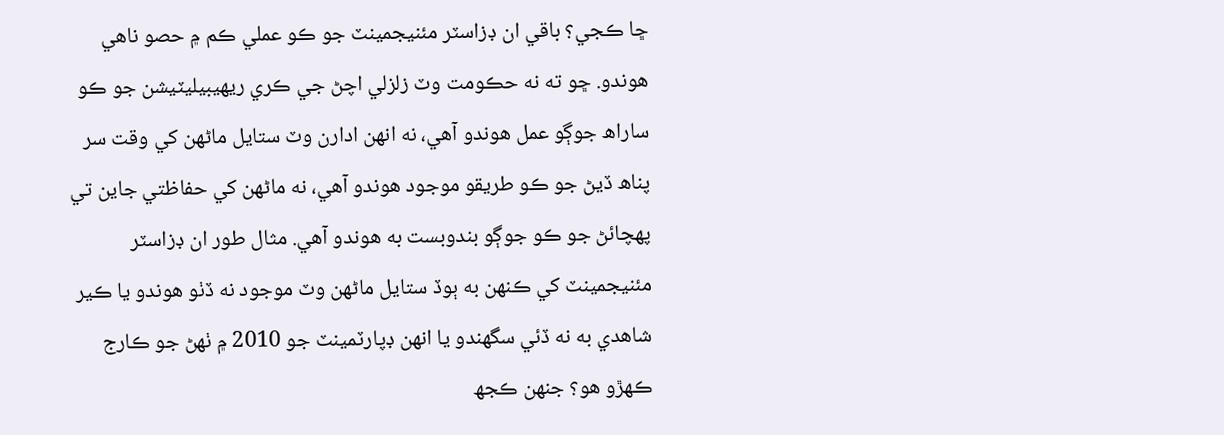ڇا ڪجي؟ باقي ان ڊزاسٽر مئنيجمينٽ جو ڪو عملي ڪم ۾ حصو ناهي هوندو. ڇو ته نه حڪومت وٽ زلزلي اچڻ جي ڪري ريهيبيليٽيشن جو ڪو ساراھ جوڳو عمل هوندو آهي، نه انهن ادارن وٽ ستايل ماڻهن کي وقت سر پناھ ڏيڻ جو ڪو طريقو موجود هوندو آهي، نه ماڻهن کي حفاظتي جاين تي پهچائڻ جو ڪو جوڳو بندوبست به هوندو آهي. مثال طور ان ڊزاسٽر مئنيجمينٽ کي ڪنهن به ٻوڏ ستايل ماڻهن وٽ موجود نه ڏٺو هوندو يا ڪير شاهدي به نه ڏئي سگهندو يا انهن ڊپارٽمينٽ جو 2010 ۾ ٺهڻ جو ڪارج ڪهڙو هو؟ جنهن ڪجھ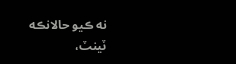نه ڪيو حالانڪه ٽينٽ،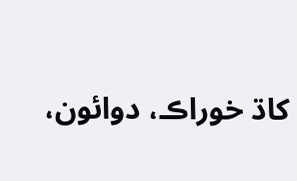کاڌ خوراڪ، دوائون،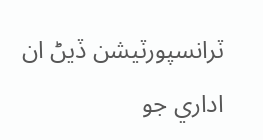ٽرانسپورٽيشن ڏيڻ ان اداري جو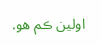اولين ڪم هو.